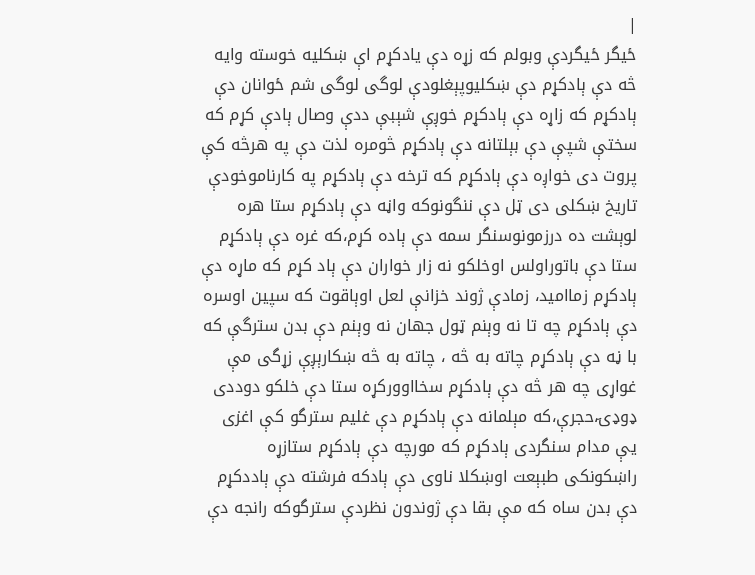|
ځیگر ځیگردې وبولم که زړه دې یادکړم اې ښکلیه خوسته وایه څه دې ېادکړم دې ښکلیوپېغلودې لوگی لوگی شم ځوانان دې ېادکړم که زاړه دې ېادکړم خوږې شېبې ددې وصال ېادې کړم که سختې شپې دې بېلتانه دې ېادکړم څومره لذت دې په هرڅه کې پروت دی خواږه دې ېادکړم که ترخه دې ېادکړم په کارناموخودې تاریخ ښکلی دی ټل دې ننگونوکه واڼه دې ېادکړم ستا هره لوېشت ده درزمونوسنگر سمه دې ېاده کړم،که غره دې ېادکړم ستا دې باتوراولس اوخلکو نه زار خواران دې ېاد کړم که ماړه دې ېادکړم زماامید، زمادې ژوند خزانې لعل اوېاقوت که سپین اوسره دې ېادکړم چه تا نه وېنم ټول جهان نه وېنم دې بدن سترگې که با ڼه دې ېادکړم چاته به څه ، چاته به څه ښکارېږې زړگی مې غواړی چه هر څه دې ېادکړم سخااوورکړه ستا دې خلکو دوددی ډوډۍ،حجرې،که مېلمانه دې ېادکړم دې غلیم سترگو کې اغزی یې مدام سنگردی ېادکړم که مورچه دې ېادکړم ستازړه راښکونکی طبېعت اوښکلا ناوی دې ېادکه فرشته دې ېاددکړم دې بدن ساه که مې بقا دې ژوندون نظردې سترگوکه رانجه دې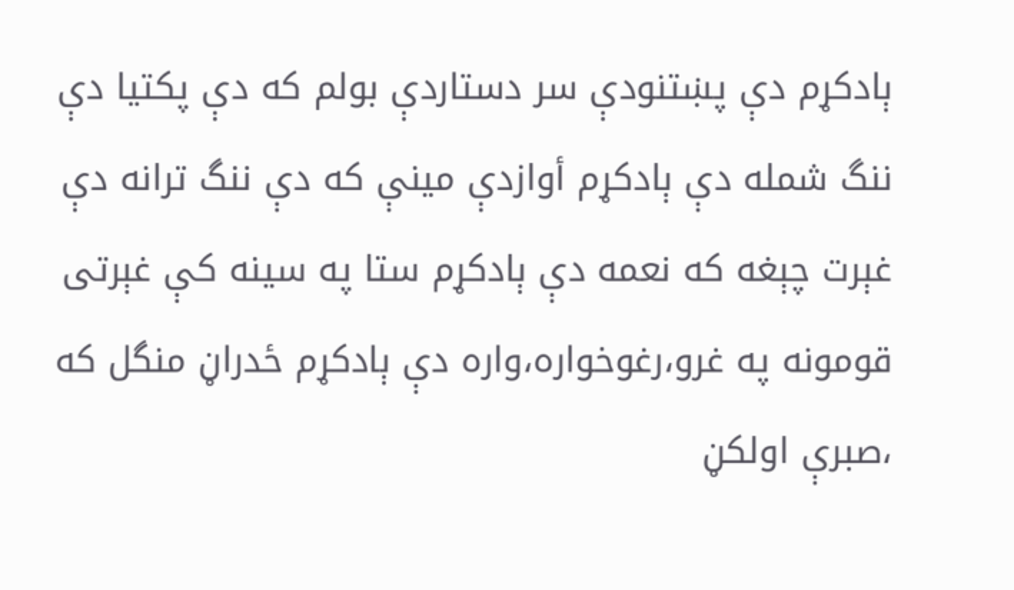ېادکړم دې پښتنودې سر دستاردې بولم که دې پکتیا دې ننگ شمله دې ېادکړم أوازدې مینې که دې ننگ ترانه دې غېرت چېغه که نعمه دې ېادکړم ستا په سینه کې غېرتی قومونه په غرو،رغوخواره،واره دې ېادکړم ځدراڼ منگل که ،صبرې اولکڼ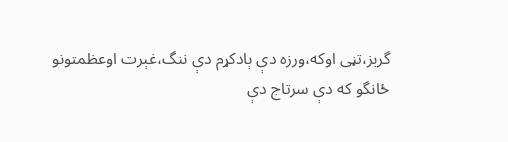گربز،تڼی اوکه،ورزه دې ېادکړم دې ننگ،غېرت اوعظمتونو ځانگو که دې سرتاج دې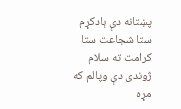پښتانه دې ېادکړم ستا شجاعت ستا کرامت ته سلام ژوندی دې وپالم که مړه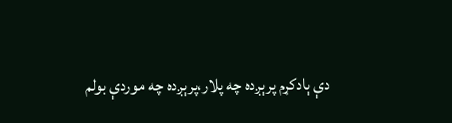دې ېادکړم پرېږده چه پلار،پرېږده چه موردې بولم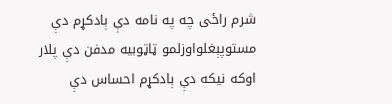شرم راځی چه په نامه دې ېادکړم دې مستوپېغلواوزلمو ټاټوبیه مدفن دې پلار اوکه نیکه دې ېادکړم احساس دې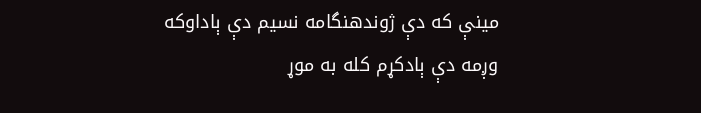مینې که دې ژوندهنگامه نسیم دې ېاداوکه وږمه دې ېادکړم کله به موړ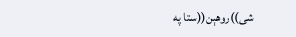شی))روهېن((ستا په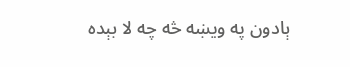ېادون په ویښه څه چه لا بېده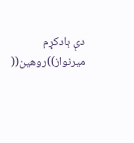دې ېادکړم میرنواز))روهین((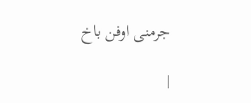جرمنی اوفن باخ

|